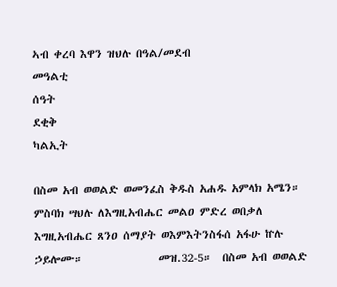ኣብ ቀረባ እዋን ዝህሉ በዓል/መደብ
መዓልቲ
ሰዓት
ደቂቅ
ካልኢት

በስመ አብ ወወልድ ወመንፈስ ቅዱስ አሐዱ አምላክ አሜን።  ምስባክ ሣህሉ ለእግዚአብሔር መልዐ ምድረ ወበቃለ እግዚአብሔር ጸንዐ ሰማያት ወእምእትንስፋሰ አፋሁ ኵሉ ኃይሎሙ።               መዝ.32-5።  በስመ አብ ወወልድ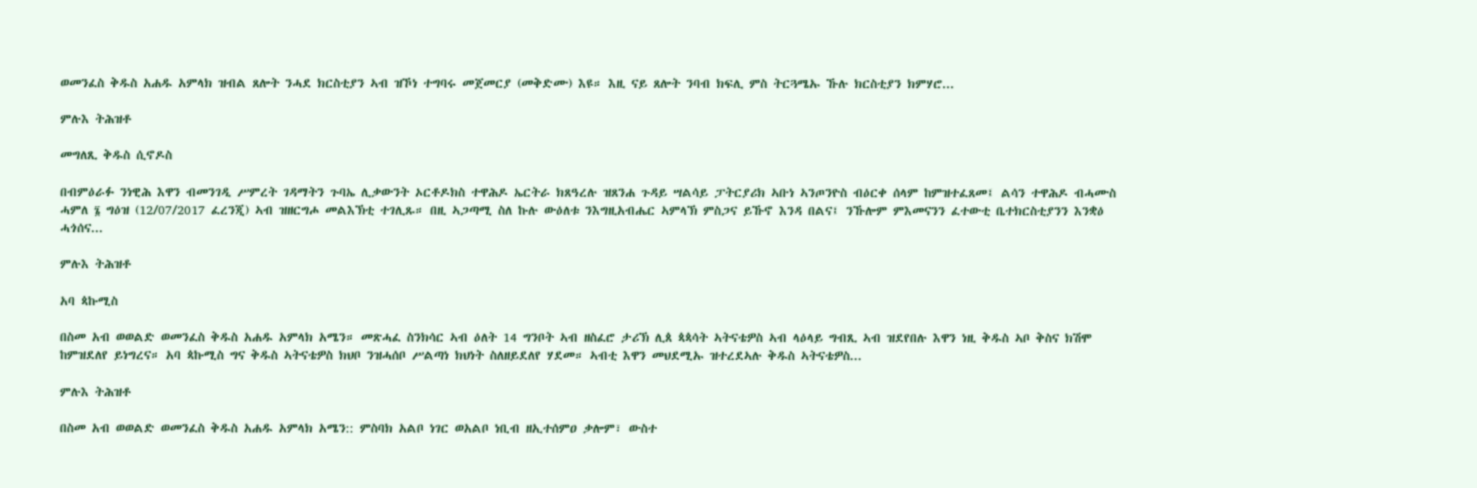ወመንፈስ ቅዱስ አሐዱ አምላክ ዝብል ጸሎት ንሓደ ክርስቲያን ኣብ ዝኾነ ተግባሩ መጀመርያ (መቅድሙ) እዩ። እዚ ናይ ጸሎት ንባብ ክፍሊ ምስ ትርጓሜኡ ኹሉ ክርስቲያን ክምሃሮ...

ምሉእ ትሕዝቶ

መግለጺ ቅዱስ ሲኖዶስ

በብምዕራፉ ንነዊሕ እዋን ብመንገዲ ሥምረት ገዳማትን ጉባኤ ሊቃውንት ኦርቶዶክስ ተዋሕዶ ኤርትራ ክጸዓረሉ ዝጸንሐ ጉዳይ ሣልሳይ ፓትርያሪክ ኣቡነ ኣንጦንዮስ ብዕርቀ ሰላም ከምዝተፈጸመ፤ ልሳን ተዋሕዶ ብሓሙስ ሓምለ ፮ ግዕዝ (12/07/2017 ፈረንጂ) ኣብ ዝዘርግሖ መልእኽቲ ተገሊጹ። በዚ ኣጋጣሚ ስለ ኩሉ ውዕለቱ ንእግዚአብሔር ኣምላኽ ምስጋና ይኹኖ እንዳ በልና፤ ንኹሎም ምእመናንን ፈተውቲ ቤተክርስቲያንን እንቋዕ ሓጎሰና...

ምሉእ ትሕዝቶ

አባ ጳኩሚስ

በስመ አብ ወወልድ ወመንፈስ ቅዱስ አሐዱ አምላክ አሜን። መጽሓፈ ስንክሳር ኣብ ዕለት 14 ግንቦት ኣብ ዘስፈሮ ታሪኽ ሊጰ ጳጳሳት ኣትናቴዎስ ኣብ ላዕላይ ግብጺ ኣብ ዝደየበሉ እዋን ነዚ ቅዱስ ኣቦ ቅስና ክሽሞ ከምዝደለየ ይነግረና። አባ ጳኩሚስ ግና ቅዱስ ኣትናቴዎስ ክህቦ ንዝሓሰቦ ሥልጣነ ክህነት ስለዘይደለየ ሃደመ። ኣብቲ እዋን መህደሚኡ ዝተረደኣሉ ቅዱስ ኣትናቴዎስ...

ምሉእ ትሕዝቶ

በስመ አብ ወወልድ ወመንፈስ ቅዱስ አሐዱ አምላክ አሜን:: ምስባክ አልቦ ነገር ወአልቦ ነቢብ ዘኢተሰምዐ ቃሎም፣ ውስተ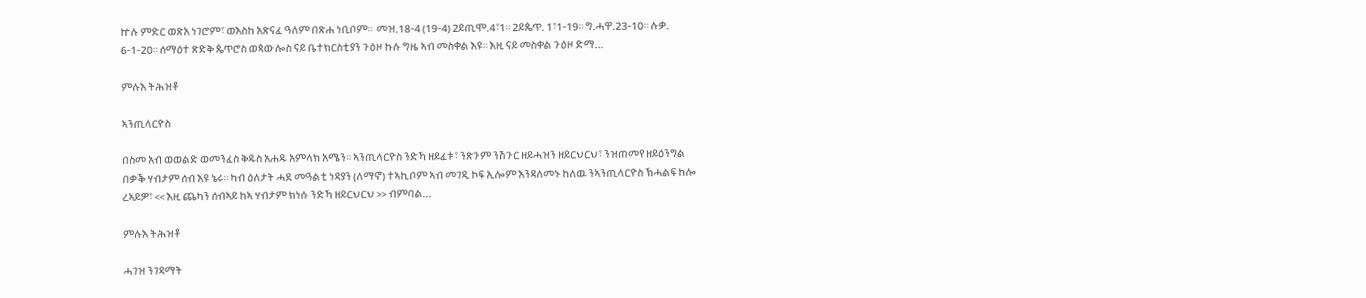ኵሉ ምድር ወጽአ ነገሮም፣ ወእስከ አጽናፈ ዓለም በጽሐ ነቢቦም።  መዝ.18-4 (19-4) 2ይጢሞ.4፣1። 2ይጴጥ. 1፣1-19። ግ.ሓዋ.23-10። ሉቃ. 6-1-20። ሰማዕተ ጽድቅ ጴጥሮስ ወጳውሎስ ናይ ቤተክርስቲያን ጉዕዞ ኩሉ ግዜ ኣብ መስቀል እዩ። እዚ ናይ መስቀል ጉዕዞ ድማ...

ምሉእ ትሕዝቶ

ኣንጢላርዮስ

በስመ አብ ወወልድ ወመንፈስ ቅዱስ አሐዱ አምላክ አሜን። ኣንጢላርዮስ ንድኻ ዘይፈቱ፣ ንጽጉም ንሽጉር ዘይሓዝን ዘይርህርህ፣ ንዝጠመየ ዘይዕንግል በቃቕ ሃብታም ሰብ እዩ ኔሩ። ካብ ዕለታት ሓደ መዓልቲ ነዳያን (ለማኖ) ተኣኪቦም ኣብ መገዲ ኮፍ ኢሎም እንዳለመኑ ከለዉ ንኣንጢላርዮስ ኽሓልፍ ከሎ ረኣይዎ፣ << እዚ ጨካን ሰብኣይ ከኣ ሃብታም ክነሱ ንድኻ ዘይርህርህ >> ብምባል...

ምሉእ ትሕዝቶ

ሓገዝ ንገዳማት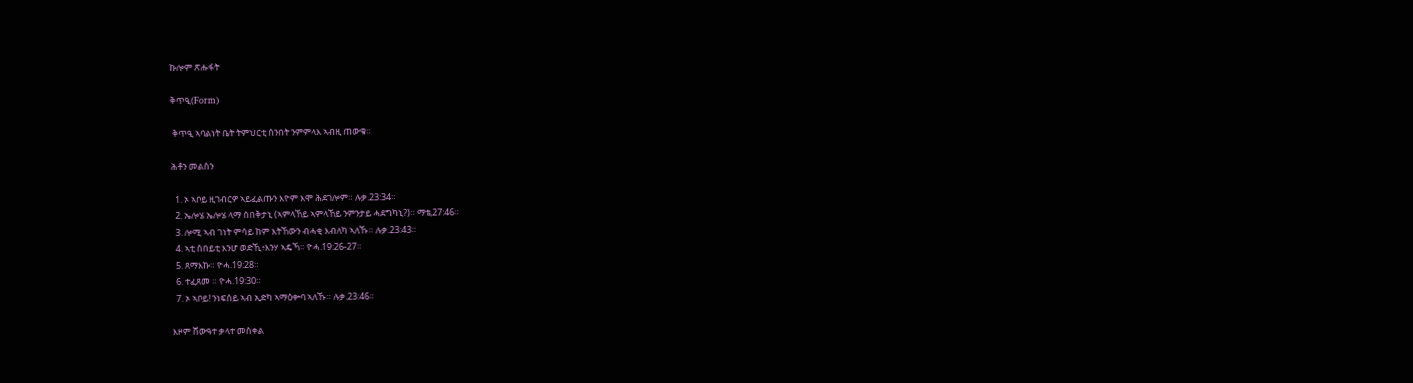ኩሎም ጽሑፋት

ቅጥዒ(Form)

 ቅጥዒ ኣባልነት ቤት ትምህርቲ ሰንበት ንምምላእ ኣብዚ ጠውቁ።

ሕቶን መልስን

  1. ኦ ኣቦይ ዚገብርዎ ኣይፈልጡን እዮም እሞ ሕደገሎም። ሉቃ.23:34።
  2. ኤሎሄ ኤሎሄ ላማ ሰበቅታኒ (ኣምላኸይ ኣምላኸይ ንምንታይ ሓደግካኒ?)። ማቴ,27:46።
  3. ሎሚ ኣብ ገነት ምሳይ ከም እትኸውን ብሓቂ እብለካ ኣለኹ። ሉቃ.23:43።
  4. ኣቲ ሰበይቲ እንሆ ወድኺ፥እንሃ ኣዴኻ። ዮሓ.19:26-27።
  5. ጸማእኩ። ዮሓ.19:28።
  6. ተፈጸመ ። ዮሓ.19:30።
  7. ኦ ኣቦይ! ንነፍሰይ ኣብ ኢድካ ኣማዕቍባ ኣለኹ። ሉቃ.23:46።

እዞም ሸውዓተ ቃላተ መስቀል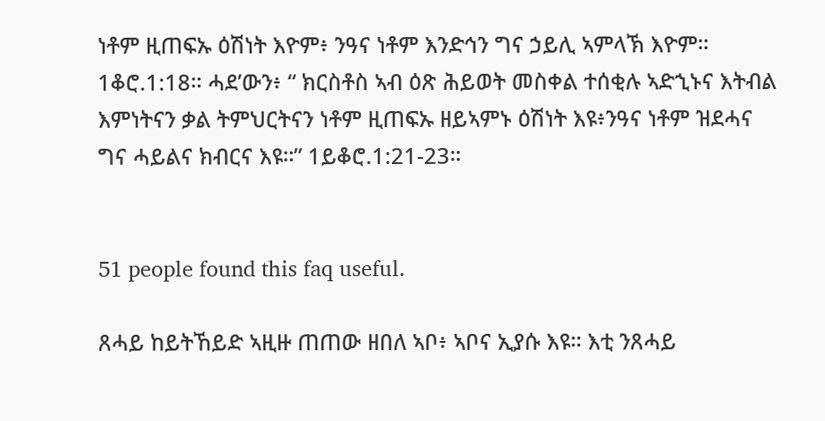ነቶም ዚጠፍኡ ዕሽነት እዮም፥ ንዓና ነቶም እንድኅን ግና ኃይሊ ኣምላኽ እዮም። 1ቆሮ.1:18። ሓደ’ውን፥ “ ክርስቶስ ኣብ ዕጽ ሕይወት መስቀል ተሰቂሉ ኣድኂኑና እትብል እምነትናን ቃል ትምህርትናን ነቶም ዚጠፍኡ ዘይኣምኑ ዕሽነት እዩ፥ንዓና ነቶም ዝደሓና ግና ሓይልና ክብርና እዩ።” 1ይቆሮ.1:21-23።


51 people found this faq useful.

ጸሓይ ከይትኸይድ ኣዚዙ ጠጠው ዘበለ ኣቦ፥ ኣቦና ኢያሱ እዩ። እቲ ንጸሓይ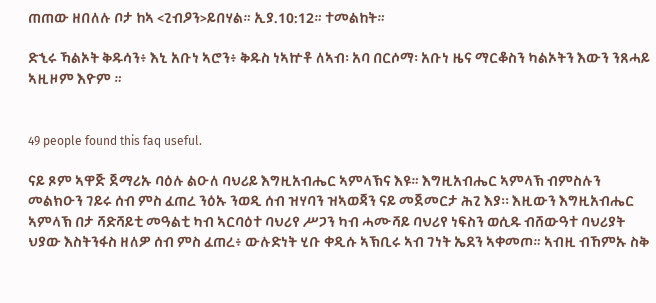ጠጠው ዘበለሉ ቦታ ከኣ <ጊብዖን>ይበሃል። ኢያ.10:12። ተመልከት።

ድኂሩ ኻልኦት ቅዱሳን፥ እኒ አቡነ ኣሮን፥ ቅዱስ ነኣኵቶ ለኣብ፡ አባ በርሶማ፡ አቡነ ዜና ማርቆስን ካልኦትን እውን ንጸሓይ ኣዚዞም እዮም ።


49 people found this faq useful.

ናይ ጾም ኣዋጅ ጀማሪኡ ባዕሉ ልዑለ ባህሪይ እግዚአብሔር ኣምላኽና እዩ። እግዚአብሔር ኣምላኽ ብምስሉን መልክዑን ገይሩ ሰብ ምስ ፈጠረ ንዕኡ ንወዲ ሰብ ዝሃባን ዝኣወጃን ናይ መጀመርታ ሕጊ እያ፡፡ እዚውን እግዚአብሔር ኣምላኽ በታ ሻድሻይቲ መዓልቲ ካብ ኣርባዕተ ባህሪየ ሥጋን ካብ ሓሙሻይ ባህሪየ ነፍስን ወሲዱ ብሸውዓተ ባህሪያት ህያው እስትንፋስ ዘለዎ ሰብ ምስ ፈጠረ፥ ውሉድነት ሂቡ ቀዲሱ ኣኽቢሩ ኣብ ገነት ኤደን ኣቀመጦ። ኣብዚ ብኸምኡ ስቅ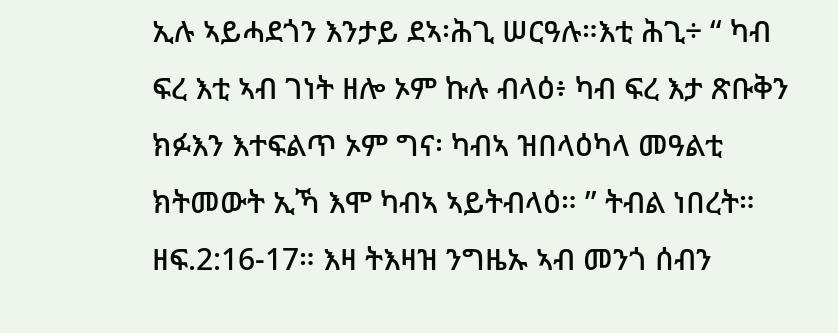ኢሉ ኣይሓደጎን እንታይ ደኣ፡ሕጊ ሠርዓሉ።እቲ ሕጊ÷ “ ካብ ፍረ እቲ ኣብ ገነት ዘሎ ኦም ኩሉ ብላዕ፥ ካብ ፍረ እታ ጽቡቅን ክፉእን እተፍልጥ ኦም ግና፡ ካብኣ ዝበላዕካላ መዓልቲ ክትመውት ኢኻ እሞ ካብኣ ኣይትብላዕ። ” ትብል ነበረት። ዘፍ.2:16-17። እዛ ትእዛዝ ንግዜኡ ኣብ መንጎ ሰብን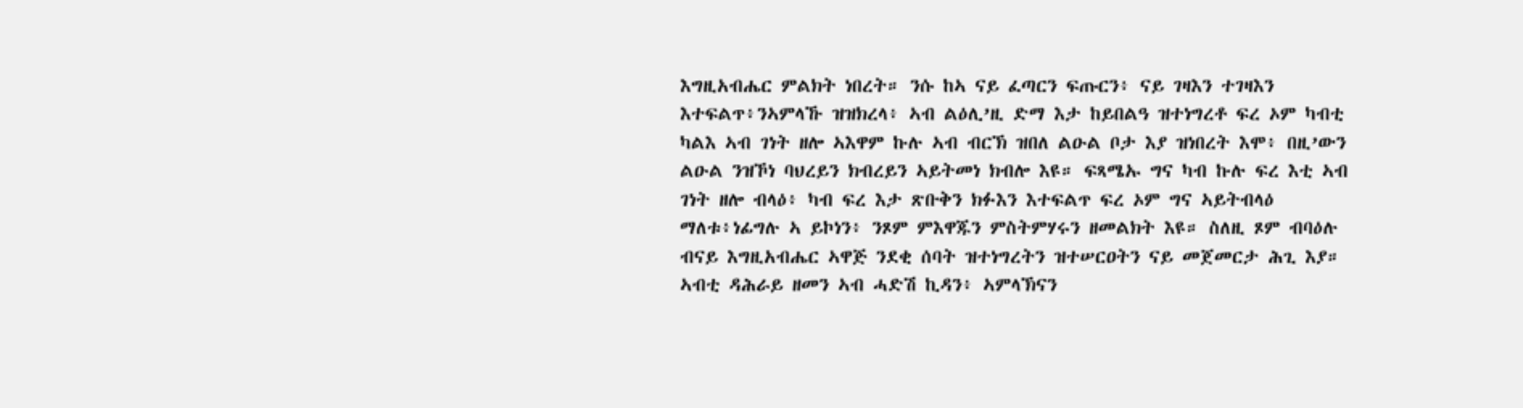እግዚአብሔር ምልክት ነበረት። ንሱ ከኣ ናይ ፈጣርን ፍጡርን፥ ናይ ገዛእን ተገዛእን እተፍልጥ፥ንኣምላኹ ዝዝክረላ፥ ኣብ ልዕሊ’ዚ ድማ እታ ከይበልዓ ዝተነግረቶ ፍረ ኦም ካብቲ ካልእ ኣብ ገነት ዘሎ ኣእዋም ኩሉ ኣብ ብርኽ ዝበለ ልዑል ቦታ እያ ዝነበረት እሞ፥ በዚ’ውን ልዑል ንዝኾነ ባህረይን ክብረይን ኣይትመነ ክብሎ እዩ። ፍጻሜኡ ግና ካብ ኩሉ ፍረ እቲ ኣብ ገነት ዘሎ ብላዕ፥ ካብ ፍረ እታ ጽቡቅን ክፉእን እተፍልጥ ፍረ ኦም ግና ኣይትብላዕ ማለቱ፥ነፊግሉ ኣ ይኮነን፥ ንጾም ምእዋጁን ምስትምሃሩን ዘመልክት እዩ። ስለዚ ጾም ብባዕሉ ብናይ እግዚአብሔር ኣዋጅ ንደቂ ሰባት ዝተነግረትን ዝተሠርዐትን ናይ መጀመርታ ሕጊ እያ። ኣብቲ ዳሕራይ ዘመን ኣብ ሓድሽ ኪዳን፥ ኣምላኽናን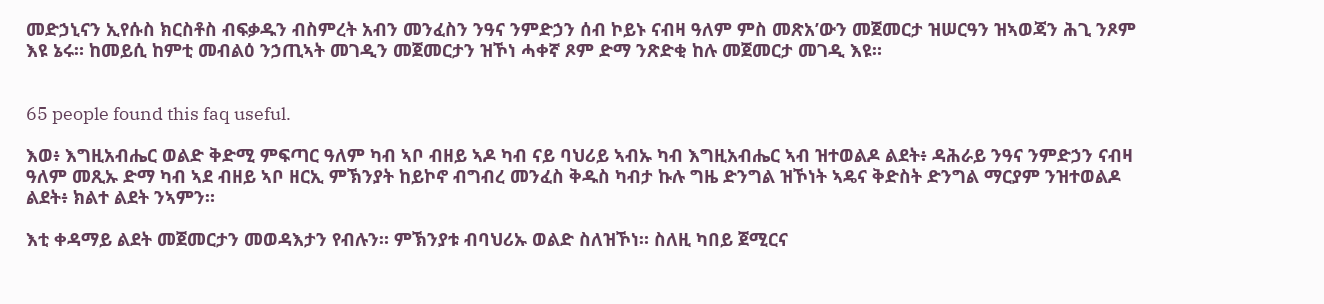መድኃኒናን ኢየሱስ ክርስቶስ ብፍቃዱን ብስምረት አብን መንፈስን ንዓና ንምድኃን ሰብ ኮይኑ ናብዛ ዓለም ምስ መጽአ’ውን መጀመርታ ዝሠርዓን ዝኣወጃን ሕጊ ንጾም እዩ ኔሩ። ከመይሲ ከምቲ መብልዕ ንኃጢኣት መገዲን መጀመርታን ዝኾነ ሓቀኛ ጾም ድማ ንጽድቂ ከሉ መጀመርታ መገዲ እዩ።


65 people found this faq useful.

እወ፥ እግዚአብሔር ወልድ ቅድሚ ምፍጣር ዓለም ካብ ኣቦ ብዘይ ኣዶ ካብ ናይ ባህሪይ ኣብኡ ካብ እግዚአብሔር ኣብ ዝተወልዶ ልደት፥ ዳሕራይ ንዓና ንምድኃን ናብዛ ዓለም መጺኡ ድማ ካብ ኣደ ብዘይ ኣቦ ዘርኢ ምኽንያት ከይኮኖ ብግብረ መንፈስ ቅዱስ ካብታ ኩሉ ግዜ ድንግል ዝኾነት ኣዴና ቅድስት ድንግል ማርያም ንዝተወልዶ ልደት፥ ክልተ ልደት ንኣምን።

እቲ ቀዳማይ ልደት መጀመርታን መወዳእታን የብሉን። ምኽንያቱ ብባህሪኡ ወልድ ስለዝኾነ። ስለዚ ካበይ ጀሚርና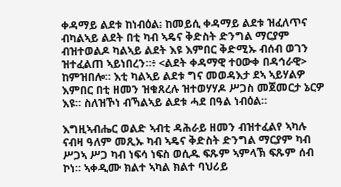ቀዳማይ ልደቱ ከነብዕል᎒ ከመይሲ ቀዳማይ ልደቱ ዝፈለጥና ብካልኣይ ልደት በቲ ካብ ኣዴና ቅድስት ድንግል ማርያም ብዝተወልዶ ካልኣይ ልደት እዩ እምበር ቅድሚኡ ብሰብ ወገን ዝተፈልጠ ኣይነበረን።፥ <ልደት ቀዳማዊ ተዐውቀ በዳኅራዊ> ከምዝበሎ። እቲ ካልኣይ ልደቱ ግና መወዳእታ ደኣ ኣይሃልዎ እምበር በቲ ዘመን ዝቁጸረሉ ዝተወሃሃዶ ሥጋስ መጀመርታ ኔርዎ እዩ። ስለዝኾነ ብኻልኣይ ልደቱ ሓደ በዓል ነብዕል።

እግዚኣብሔር ወልድ ኣብቲ ዳሕራይ ዘመን ብዝተፈልየ ኣካሉ ናብዛ ዓለም መጺኡ ካብ ኣዴና ቅድስት ድንግል ማርያም ካብ ሥጋኣ ሥጋ ካብ ነፍሳ ነፍስ ወሲዱ ፍጹም ኣምላኽ ፍጹም ሰብ ኮነ። ኣቀዲሙ ክልተ ኣካል ክልተ ባህሪይ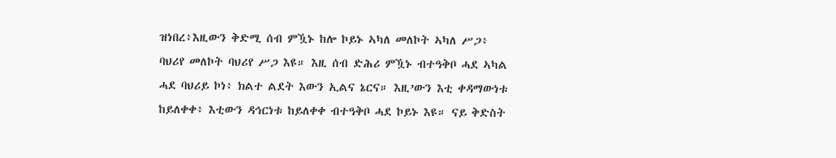ዝነበረ፥እዚውን ቅድሚ ሰብ ምዃኑ ከሎ ኮይኑ ኣካለ መለኮት ኣካለ ሥጋ፥ ባህሪየ መለኮት ባህሪየ ሥጋ እዩ። እዚ ሰብ ድሕሪ ምዃኑ ብተዓቅቦ ሓደ ኣካል ሓደ ባህሪይ ኮነ፥ ክልተ ልደት እውን ኢልና ኔርና። እዚ’ውን እቲ ቀዳማውነቱ ከይለቀቀ፥ እቲውን ዳኅርነቱ ከይለቀቀ ብተዓቅቦ ሓደ ኮይኑ እዩ። ናይ ቅድስት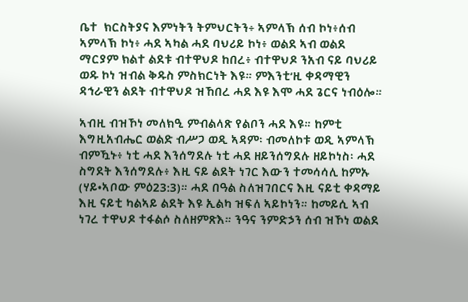ቤተ  ክርስትያና እምነትን ትምህርትን÷ ኣምላኽ ሰብ ኮነ፥ሰብ ኣምላኽ ኮነ፥ ሓደ ኣካል ሓደ ባህሪይ ኮነ፥ ወልደ ኣብ ወልደ ማርያም ክልተ ልደቱ ብተዋህዶ ከበረ፥ ብተዋህዶ ንአብ ናይ ባህሪይ ወዱ ኮነ ዝብል ቅዱስ ምስክርነት እዩ። ምእንቲ’ዚ ቀዳማዊን ዳኅራዊን ልደት ብተዋህዶ ዝኸበረ ሓደ እዩ እሞ ሓደ ጌርና ነብዕሎ።

ኣብዚ ብዝኾነ መለክዒ ምብልላጽ የልቦን ሓደ እዩ። ከምቲ እግዚአብሔር ወልድ ብሥጋ ወዲ ኣዳም፡ ብመለኮቱ ወዲ ኣምላኽ ብምዃኑ፥ ነቲ ሓደ እንሰግደሉ ነቲ ሓደ ዘይንሰግደሉ ዘይኮነስ፡ ሓደ ስግደት እንሰግደሉ፥ እዚ ናይ ልደት ነገር እውን ተመሳሳሊ ከምኡ (ሃይ•ኣቦው ምዕ23:3)። ሓደ በዓል ስለዝገበርና እዚ ናይቲ ቀዳማይ እዚ ናይቲ ካልኣይ ልደት እዩ ኢልካ ዝፍለ ኣይኮነን። ከመይሲ ኣብ ነገረ ተዋህዶ ተፋልሶ ስለዘምጽእ። ንዓና ንምድኃን ሰብ ዝኾነ ወልደ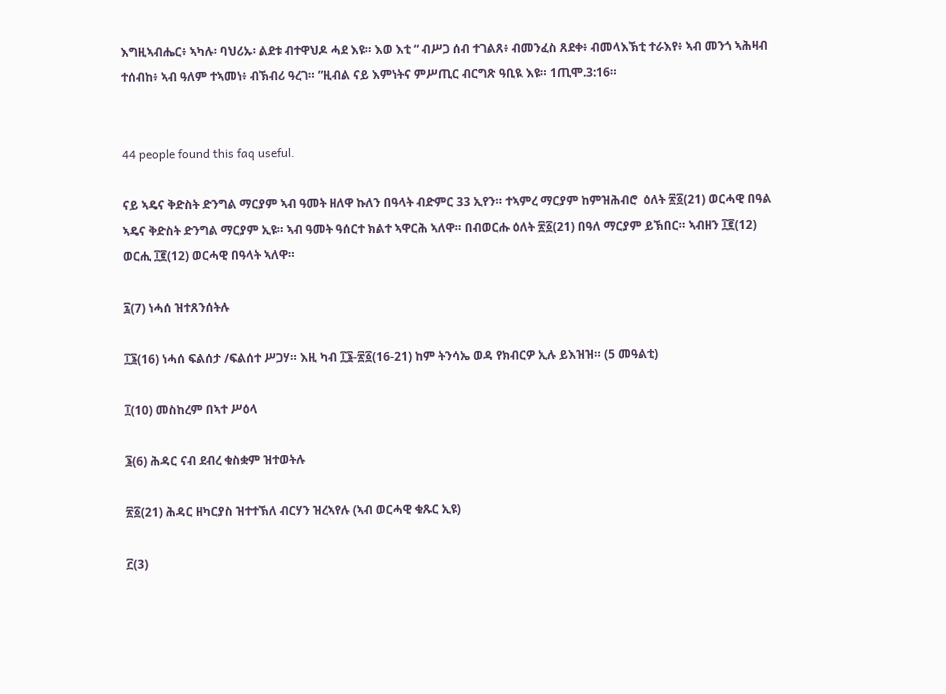እግዚኣብሔር፥ ኣካሉ፡ ባህሪኡ፡ ልደቱ ብተዋህዶ ሓደ እዩ። እወ እቲ “ ብሥጋ ሰብ ተገልጸ፥ ብመንፈስ ጸደቀ፥ ብመላእኽቲ ተራእየ፥ ኣብ መንጎ ኣሕዛብ ተሰብከ፥ ኣብ ዓለም ተኣመነ፥ ብኽብሪ ዓረገ። ”ዚብል ናይ እምነትና ምሥጢር ብርግጽ ዓቢዪ እዩ። 1ጢሞ.3:16።


44 people found this faq useful.

ናይ ኣዴና ቅድስት ድንግል ማርያም ኣብ ዓመት ዘለዋ ኩለን በዓላት ብድምር 33 ኢየን። ተኣምረ ማርያም ከምዝሕብሮ  ዕለት ፳፩(21) ወርሓዊ በዓል ኣዴና ቅድስት ድንግል ማርያም ኢዩ። ኣብ ዓመት ዓሰርተ ክልተ ኣዋርሕ ኣለዋ። በብወርሑ ዕለት ፳፩(21) በዓለ ማርያም ይኽበር። ኣብዘን ፲፪(12) ወርሒ ፲፪(12) ወርሓዊ በዓላት ኣለዋ።

፯(7) ነሓሰ ዝተጸንሰትሉ

፲፮(16) ነሓሰ ፍልሰታ /ፍልሰተ ሥጋሃ። እዚ ካብ ፲፮-፳፩(16-21) ከም ትንሳኤ ወዳ የክብርዎ ኢሉ ይእዝዝ። (5 መዓልቲ)

፲(10) መስከረም በኣተ ሥዕላ

፮(6) ሕዳር ናብ ደብረ ቁስቋም ዝተወትሉ

፳፩(21) ሕዳር ዘካርያስ ዝተተኽለ ብርሃን ዝረኣየሉ (ኣብ ወርሓዊ ቁጹር ኢዩ)

፫(3)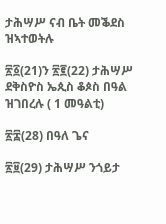ታሕሣሥ ናብ ቤት መቕደስ ዝኣተወትሉ

፳፩(21)ን ፳፪(22) ታሕሣሥ ደቅስዮስ ኤጲስ ቆጶስ በዓል ዝገበረሉ ( 1 መዓልቲ)

፳፰(28) በዓለ ጌና

፳፱(29) ታሕሣሥ ንጎይታ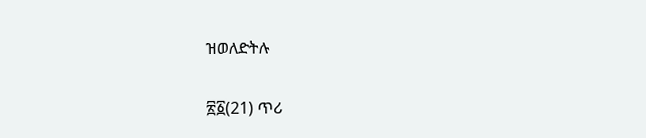ዝወለድትሉ

፳፩(21) ጥሪ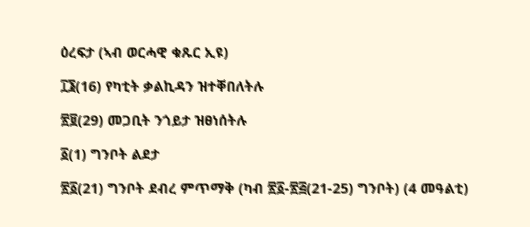ዕረፍታ (ኣብ ወርሓዊ ቁጹር ኢዩ)

፲፮(16) የካቲት ቃልኪዳን ዝተቐበለትሉ

፳፱(29) መጋቢት ንጎይታ ዝፀነሰትሉ

፩(1) ግንቦት ልደታ

፳፩(21) ግንቦት ደብረ ምጥማቅ (ካብ ፳፩-፳፭(21-25) ግንቦት) (4 መዓልቲ)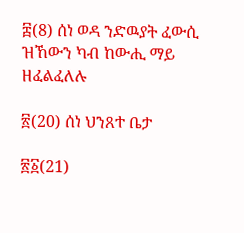፰(8) ሰነ ወዳ ንድዉያት ፈውሲ ዝኸውን ካብ ከውሒ ማይ ዘፈልፈለሉ

፳(20) ሰነ ህንጸተ ቤታ

፳፩(21)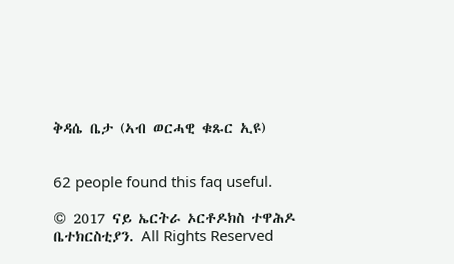ቅዳሴ ቤታ (ኣብ ወርሓዊ ቁጹር ኢዩ)


62 people found this faq useful.

© 2017 ናይ ኤርትራ ኦርቶዶክስ ተዋሕዶ ቤተክርስቲያን. All Rights Reserved